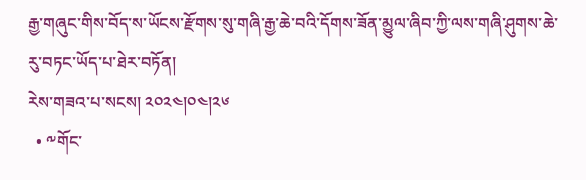རྒྱ་གཞུང་གིས་བོད་ས་ཡོངས་རྫོགས་སུ་གཞི་རྒྱ་ཆེ་བའི་དོགས་ཟོན་མྱུལ་ཞིབ་ཀྱི་ལས་གཞི་ཤུགས་ཆེ་རུ་བཏང་ཡོད་པ་ཐེར་བཏོན།
རེས་གཟའ་པ་སངས། ༢༠༢༤།༠༤།༢༦
  • ༸གོང་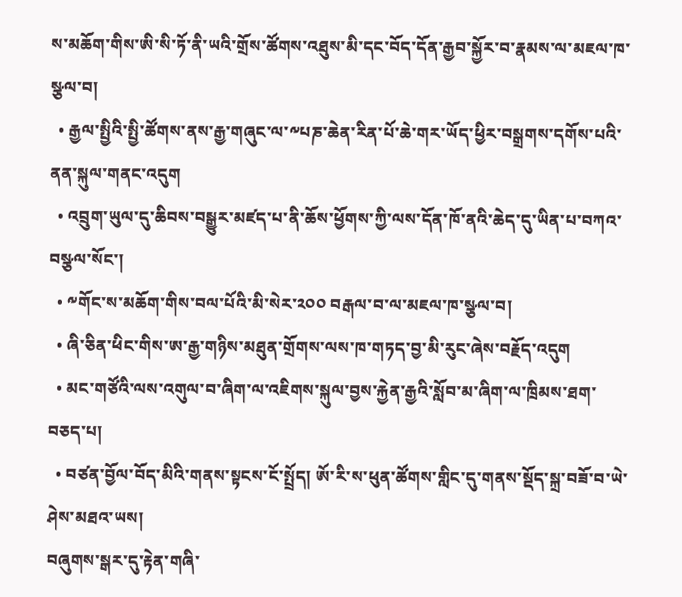ས་མཆོག་གིས་ཨི་སི་ཏོ་ནི་ཡའི་གྲོས་ཚོགས་འཐུས་མི་དང་བོད་དོན་རྒྱབ་སྐྱོར་བ་རྣམས་ལ་མཇལ་ཁ་སྩལ་བ།
  • རྒྱལ་སྤྱིའི་སྤྱི་ཚོགས་ནས་རྒྱ་གཞུང་ལ་༸པཎ་ཆེན་རིན་པོ་ཆེ་གར་ཡོད་ཕྱིར་བསྒྲགས་དགོས་པའི་ནན་སྐུལ་གནང་འདུག
  • འབྲུག་ཡུལ་དུ་ཆིབས་བསྒྱུར་མཛད་པ་ནི་ཆོས་ཕྱོགས་ཀྱི་ལས་དོན་ཁོ་ནའི་ཆེད་དུ་ཡིན་པ་བཀའ་བསྩལ་སོང་།
  • ༸གོང་ས་མཆོག་གིས་བལ་པོའི་མི་སེར་༢༠༠ བརྒལ་བ་ལ་མཇལ་ཁ་སྩལ་བ།
  • ཞི་ཅིན་ཕིང་གིས་ཨ་རྒྱ་གཉིས་མཐུན་གྲོགས་ལས་ཁ་གཏད་བྱ་མི་རུང་ཞེས་བརྗོད་འདུག
  • མང་གཙོའི་ལས་འགུལ་བ་ཞིག་ལ་འཇིགས་སྐུལ་བྱས་རྐྱེན་རྒྱའི་སློབ་མ་ཞིག་ལ་ཁྲིམས་ཐག་བཅད་པ།
  • བཙན་བྱོལ་བོད་མིའི་གནས་སྟངས་ངོ་སྤྲོད། ཨོ་རི་ས་ཕུན་ཚོགས་གླིང་དུ་གནས་སྡོད་སྐྲ་བཟོ་བ་ཡེ་ཤེས་མཐའ་ཡས།
བཞུགས་སྒར་དུ་རྟེན་གཞི་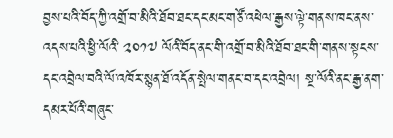བྱས་པའི་བོད་ཀྱི་འགྲོ་བ་མིའི་ཐོབ་ཐང་དང་མང་གཙོ་འཕེལ་རྒྱས་ལྟེ་གནས་ཁང་ནས་འདས་པའི་ཕྱི་ལོའི་ ༢༠༡༧ ལོའི་བོད་ནང་གི་འགྲོ་བ་མིའི་ཐོབ་ཐང་གི་གནས་སྟངས་དང་འབྲེལ་བའི་ལོ་འཁོར་སྙན་ཐོ་འདོན་སྤེལ་གནང་བ་དང་འབྲེལ། སྔ་ལོའི་ནང་རྒྱ་ནག་དམར་པོའི་གཞུང་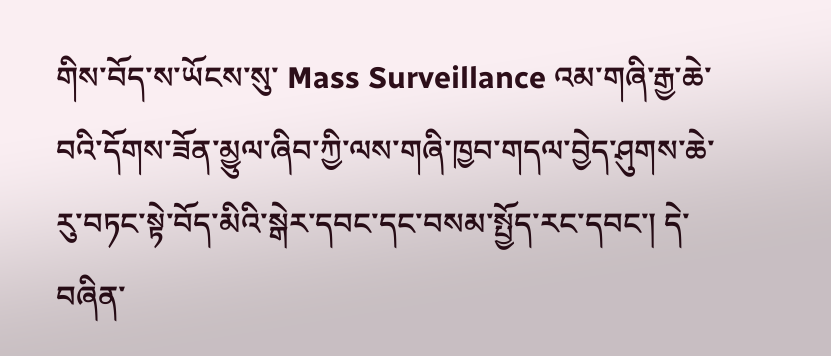གིས་བོད་ས་ཡོངས་སུ་ Mass Surveillance འམ་གཞི་རྒྱ་ཆེ་བའི་དོགས་ཟོན་མྱུལ་ཞིབ་ཀྱི་ལས་གཞི་ཁྱབ་གདལ་བྱེད་ཤུགས་ཆེ་རུ་བཏང་སྟེ་བོད་མིའི་སྒེར་དབང་དང་བསམ་སྤྱོད་རང་དབང་། དེ་བཞིན་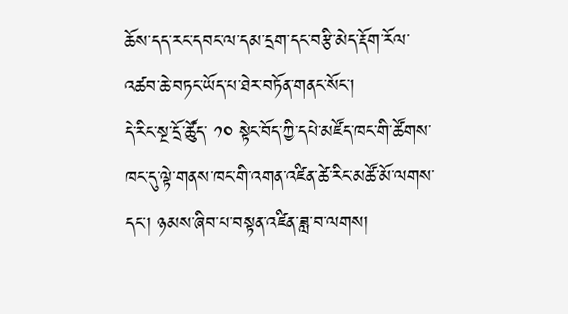ཆོས་དད་རང་དབང་ལ་དམ་དྲག་དང་བརྩི་མེད་རྡོག་རོལ་འཚབ་ཆེ་བཏང་ཡོད་པ་ཐེར་བཏོན་གནང་སོང་།
དེ་རིང་སྔ་དྲོ་ཚོུད་ ༡༠ སྟེང་བོད་ཀྱི་དཔེ་མཛོད་ཁང་གི་ཚོགས་ཁང་དུ་ལྟེ་གནས་ཁང་གི་འགན་འཛིན་ཚེ་རིང་མཚོ་མོ་ལགས་དང་། ཉམས་ཞིབ་པ་བསྟན་འཛིན་ཟླ་བ་ལགས།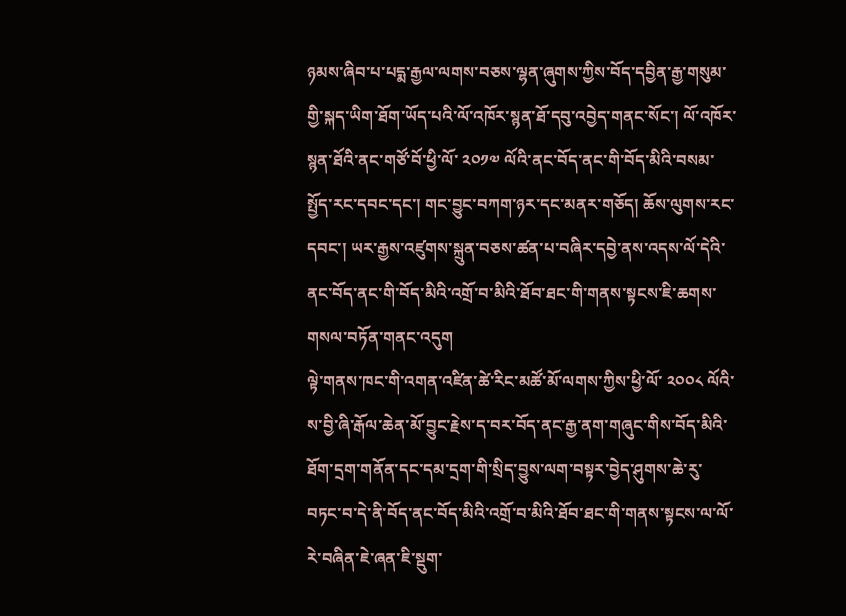ཉམས་ཞིབ་པ་པདྨ་རྒྱལ་ལགས་བཅས་ལྷན་ཞུགས་ཀྱིས་བོད་དབྱིན་རྒྱ་གསུམ་གྱི་སྐད་ཡིག་ཐོག་ཡོད་པའི་ལོ་འཁོར་སྙན་ཐོ་དབུ་འབྱེད་གནང་སོང་། ལོ་འཁོར་སྙན་ཐོའི་ནང་གཙོ་བོ་ཕྱི་ལོ་ ༢༠༡༧ ལོའི་ནང་བོད་ནང་གི་བོད་མིའི་བསམ་སྤྱོད་རང་དབང་དང་། གང་བྱུང་བཀག་ཉར་དང་མནར་གཅོད། ཆོས་ལུགས་རང་དབང་། ཡར་རྒྱས་འཛུགས་སྐྲུན་བཅས་ཚན་པ་བཞིར་དབྱེ་ནས་འདས་ལོ་དེའི་ནང་བོད་ནང་གི་བོད་མིའི་འགྲོ་བ་མིའི་ཐོབ་ཐང་གི་གནས་སྟངས་ཇི་ཆགས་གསལ་བཏོན་གནང་འདུག
ལྟེ་གནས་ཁང་གི་འགན་འཛིན་ཚེ་རིང་མཚོ་མོ་ལགས་ཀྱིས་ཕྱི་ལོ་ ༢༠༠༨ ལོའི་ས་བྱི་ཞི་རྒོལ་ཆེན་མོ་བྱུང་རྗེས་ད་བར་བོད་ནང་རྒྱ་ནག་གཞུང་གིས་བོད་མིའི་ཐོག་དྲག་གནོན་དང་དམ་དྲག་གི་སྲིད་བྱུས་ལག་བསྟར་བྱེད་ཤུགས་ཆེ་རུ་བཏང་བ་དེ་ནི་བོད་ནང་བོད་མིའི་འགྲོ་བ་མིའི་ཐོབ་ཐང་གི་གནས་སྟངས་ལ་ལོ་རེ་བཞིན་ཇེ་ཞན་ཇི་སྡུག་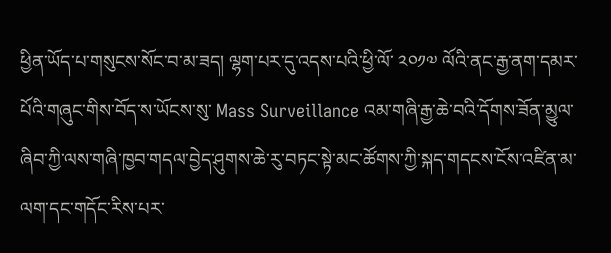ཕྱིན་ཡོད་པ་གསུངས་སོང་བ་མ་ཟད། ལྷག་པར་དུ་འདས་པའི་ཕྱི་ལོ་ ༢༠༡༧ ལོའི་ནང་རྒྱ་ནག་དམར་པོའི་གཞུང་གིས་བོད་ས་ཡོངས་སུ་ Mass Surveillance འམ་གཞི་རྒྱ་ཆེ་བའི་དོགས་ཟོན་མྱུལ་ཞིབ་ཀྱི་ལས་གཞི་ཁྱབ་གདལ་བྱེད་ཤུགས་ཆེ་རུ་བཏང་སྟེ་མང་ཚོགས་ཀྱི་སྐད་གདངས་ངོས་འཛིན་མ་ལག་དང་གདོང་རིས་པར་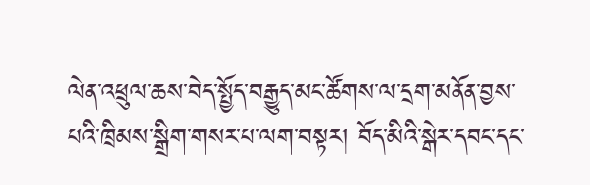ལེན་འཕྲུལ་ཆས་བེད་སྤྱོད་བརྒྱུད་མང་ཚོགས་ལ་དྲག་མནོན་བྱས་པའི་ཁྲིམས་སྒྲིག་གསར་པ་ལག་བསྟར། བོད་མིའི་སྒེར་དབང་དང་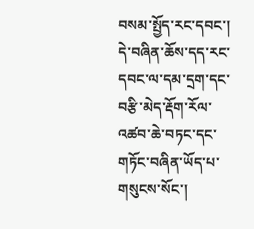བསམ་སྤྱོད་རང་དབང་། དེ་བཞིན་ཆོས་དད་རང་དབང་ལ་དམ་དྲག་དང་བརྩི་མེད་རྡོག་རོལ་འཚབ་ཆེ་བཏང་དང་གཏོང་བཞིན་ཡོད་པ་གསུངས་སོང་།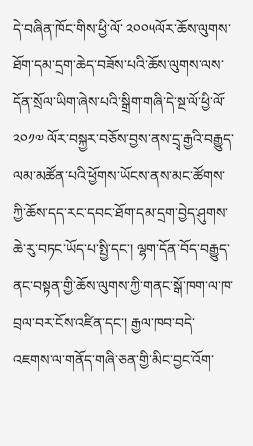དེ་བཞིན་ཁོང་གིས་ཕྱི་ལོ་ ༢༠༠༥ལོར་ཆོས་ལུགས་ཐོག་དམ་དྲག་ཆེད་བཟོས་པའི་ཆོས་ལུགས་ལས་དོན་སྲོལ་ཡིག་ཞེས་པའི་སྒྲིག་གཞི་དེ་སྔ་ལོ་ཕྱི་ལོ་ ༢༠༡༧ ལོར་བསྐྱར་བཅོས་བྱས་ནས་དྲྭ་རྒྱའི་བརྒྱུད་ལམ་མཚོན་པའི་ཕྱོགས་ཡོངས་ནས་མང་ཚོགས་ཀྱི་ཆོས་དད་རང་དབང་ཐོག་དམ་དྲག་བྱེད་ཤུགས་ཆེ་རུ་བཏང་ཡོད་པ་སྤྱི་དང་། ལྷག་དོན་བོད་བརྒྱུད་ནང་བསྟན་གྱི་ཆོས་ལུགས་ཀྱི་གནང་སྒོ་ཁག་ལ་ཁ་བྲལ་བར་ངོས་འཛིན་དང་། རྒྱལ་ཁབ་བདེ་འཇགས་ལ་གནོད་གཞི་ཅན་གྱི་མིང་བྱང་འོག་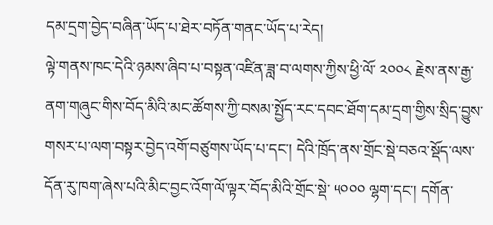དམ་དྲག་བྱེད་བཞིན་ཡོད་པ་ཐེར་བཏོན་གནང་ཡོད་པ་རེད།
ལྟེ་གནས་ཁང་དེའི་ཉམས་ཞིབ་པ་བསྟན་འཛིན་ཟླ་བ་ལགས་ཀྱིས་ཕྱི་ལོ་ ༢༠༠༨ རྗེས་ནས་རྒྱ་ནག་གཞུང་གིས་བོད་མིའི་མང་ཚོགས་ཀྱི་བསམ་སྤྱོད་རང་དབང་ཐོག་དམ་དྲག་གྱིས་སྲིད་བྱུས་གསར་པ་ལག་བསྟར་བྱེད་འགོ་བཙུགས་ཡོད་པ་དང་། དེའི་ཁྲོད་ནས་གྲོང་སྡེ་བཅའ་སྡོད་ལས་དོན་རུ་ཁག་ཞེས་པའི་མིང་བྱང་འོག་ལོ་ལྟར་བོད་མིའི་གྲོང་སྡེ་ ༥༠༠༠ ལྷག་དང་། དགོན་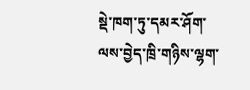སྡེ་ཁག་ཏུ་དམར་ཤོག་ལས་བྱེད་ཁྲི་གཉིས་ལྷག་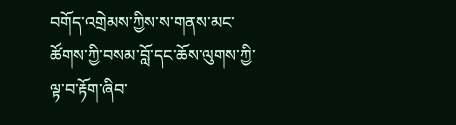བགོད་འགྲེམས་ཀྱིས་ས་གནས་མང་ཚོགས་ཀྱི་བསམ་བློ་དང་ཆོས་ལུགས་ཀྱི་ལྟ་བ་རྟོག་ཞིབ་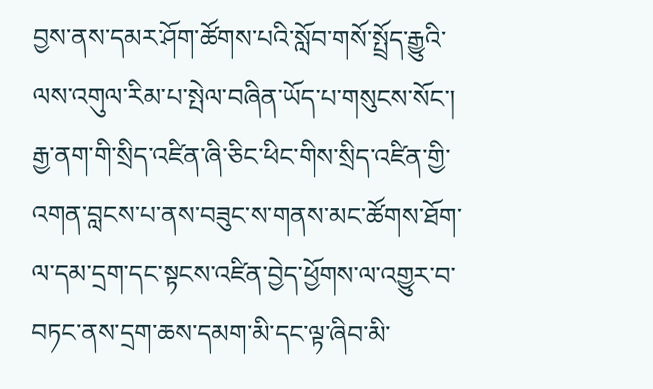བྱས་ནས་དམར་ཤོག་ཚོགས་པའི་སློབ་གསོ་སྤྲོད་རྒྱུའི་ལས་འགུལ་རིམ་པ་སྤེལ་བཞིན་ཡོད་པ་གསུངས་སོང་།
རྒྱ་ནག་གི་སྲིད་འཛིན་ཞི་ཅིང་ཕིང་གིས་སྲིད་འཛིན་གྱི་འགན་བླངས་པ་ནས་བཟུང་ས་གནས་མང་ཚོགས་ཐོག་ལ་དམ་དྲག་དང་སྟངས་འཛིན་བྱེད་ཕྱོགས་ལ་འགྱུར་བ་བཏང་ནས་དྲག་ཆས་དམག་མི་དང་ལྟ་ཞིབ་མི་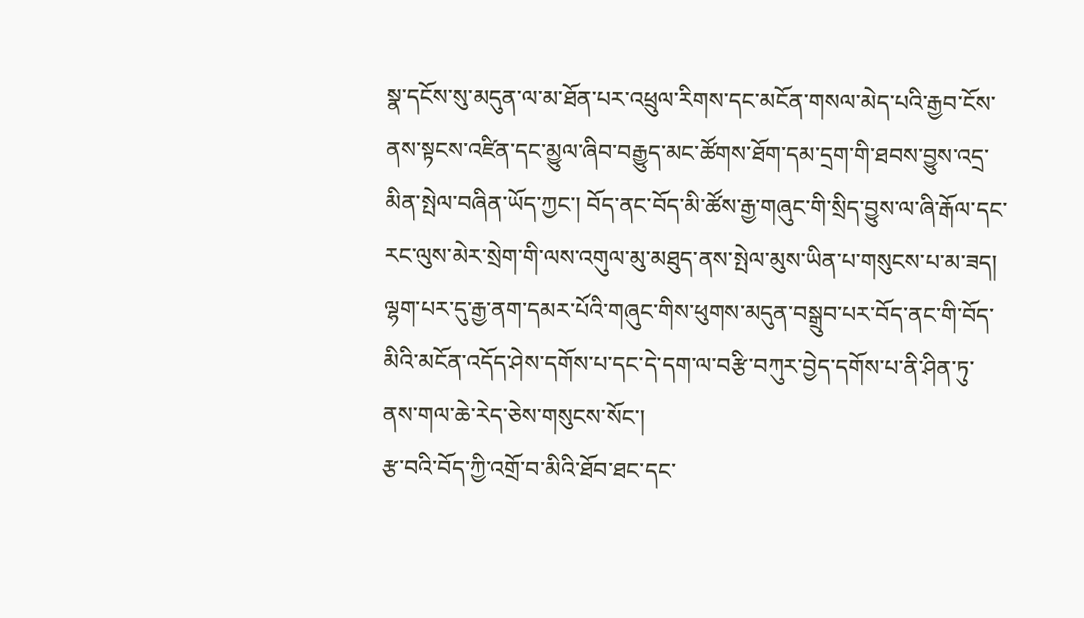སྣ་དངོས་སུ་མདུན་ལ་མ་ཐོན་པར་འཕྲུལ་རིགས་དང་མངོན་གསལ་མེད་པའི་རྒྱབ་ངོས་ནས་སྟངས་འཛིན་དང་མྱུལ་ཞིབ་བརྒྱུད་མང་ཚོགས་ཐོག་དམ་དྲག་གི་ཐབས་བྱུས་འདྲ་མིན་སྤེལ་བཞིན་ཡོད་ཀྱང་། བོད་ནང་བོད་མི་ཚོས་རྒྱ་གཞུང་གི་སྲིད་བྱུས་ལ་ཞི་རྒོལ་དང་རང་ལུས་མེར་སྲེག་གི་ལས་འགུལ་མུ་མཐུད་ནས་སྤེལ་མུས་ཡིན་པ་གསུངས་པ་མ་ཟད། ལྷག་པར་དུ་རྒྱ་ནག་དམར་པོའི་གཞུང་གིས་ཕུགས་མདུན་བསྒྲུབ་པར་བོད་ནང་གི་བོད་མིའི་མངོན་འདོད་ཤེས་དགོས་པ་དང་དེ་དག་ལ་བརྩི་བཀུར་བྱེད་དགོས་པ་ནི་ཤིན་ཏུ་ནས་གལ་ཆེ་རེད་ཅེས་གསུངས་སོང་།
རྩ་བའི་བོད་ཀྱི་འགྲོ་བ་མིའི་ཐོབ་ཐང་དང་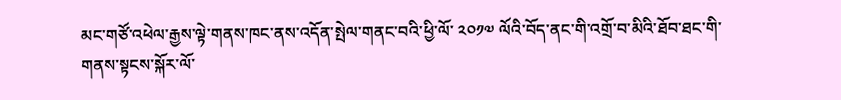མང་གཙོ་འཕེལ་རྒྱས་ལྟེ་གནས་ཁང་ནས་འདོན་སྤེལ་གནང་བའི་ཕྱི་ལོ་ ༢༠༡༧ ལོའི་བོད་ནང་གི་འགྲོ་བ་མིའི་ཐོབ་ཐང་གི་གནས་སྟངས་སྐོར་ལོ་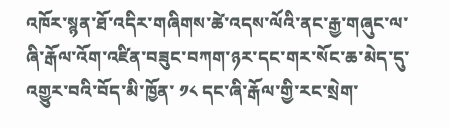འཁོར་སྙན་ཐོ་འདིར་གཞིགས་ཚེ་འདས་ལོའི་ནང་རྒྱ་གཞུང་ལ་ཞི་རྒོལ་འོག་འཛིན་བཟུང་བཀག་ཉར་དང་གར་སོང་ཆ་མེད་དུ་འགྱུར་བའི་བོད་མི་ཁྱོན་ ༡༨ དང་ཞི་རྒོལ་གྱི་རང་སྲེག་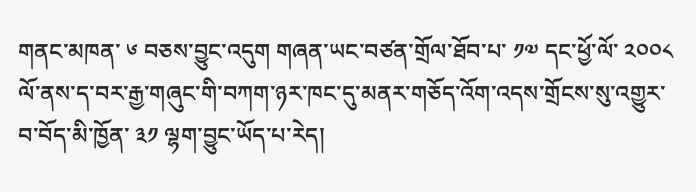གནང་མཁན་ ༦ བཅས་བྱུང་འདུག གཞན་ཡང་བཙན་གྲོལ་ཐོབ་པ་ ༡༧ དང་ཕྱོ་ལོ་ ༢༠༠༨ ལོ་ནས་ད་བར་རྒྱ་གཞུང་གི་བཀག་ཉར་ཁང་དུ་མནར་གཅོད་འོག་འདས་གྲོངས་སུ་འགྱུར་བ་བོད་མི་ཁྱོན་ ༣༡ ལྷག་བྱུང་ཡོད་པ་རེད།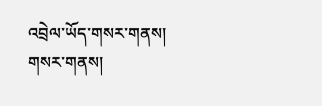འབྲེལ་ཡོད་གསར་གནས།
གསར་གནས།